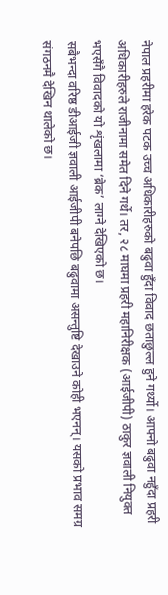नेपाल प्रहरीमा हरेक पटक उच्च अधिकारीहरुको बढुवा हुँदा विवाद छताछुल्ल हुने गर्थ्यो। आफ्नो बढुवा नहुँदा प्रहरी अधिकारीहरुले राजीनामा समेत दिने गर्थे। तर, २८ माघमा प्रहरी महानिरीक्षक (आईजीपी) ठाकुर ज्ञवाली नियुक्त भएसँगै विवादको यो शृंखलामा ‘ब्रेक’ लाग्ने देखिएको छ।
सबैभन्दा वरिष्ठ डीआईजी ज्ञवाली आईजीपी बनेपछि बढुवामा असन्तुष्टि देखाउने कोही भएनन्। यसको प्रभाव समग्र संगठनमै देखिन थालेको छ।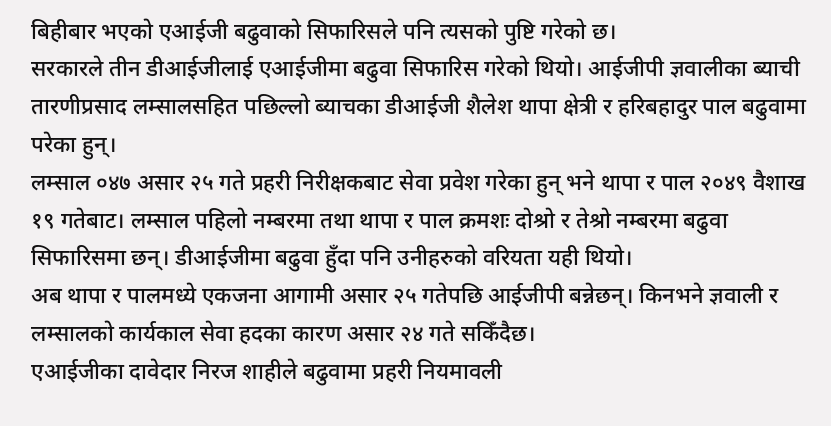बिहीबार भएको एआईजी बढुवाको सिफारिसले पनि त्यसको पुष्टि गरेको छ।
सरकारले तीन डीआईजीलाई एआईजीमा बढुवा सिफारिस गरेको थियो। आईजीपी ज्ञवालीका ब्याची तारणीप्रसाद लम्सालसहित पछिल्लो ब्याचका डीआईजी शैलेश थापा क्षेत्री र हरिबहादुर पाल बढुवामा परेका हुन्।
लम्साल ०४७ असार २५ गते प्रहरी निरीक्षकबाट सेवा प्रवेश गरेका हुन् भने थापा र पाल २०४९ वैशाख १९ गतेबाट। लम्साल पहिलो नम्बरमा तथा थापा र पाल क्रमशः दोश्रो र तेश्रो नम्बरमा बढुवा सिफारिसमा छन्। डीआईजीमा बढुवा हुँदा पनि उनीहरुको वरियता यही थियो।
अब थापा र पालमध्ये एकजना आगामी असार २५ गतेपछि आईजीपी बन्नेछन्। किनभने ज्ञवाली र लम्सालको कार्यकाल सेवा हदका कारण असार २४ गते सकिँदैछ।
एआईजीका दावेदार निरज शाहीले बढुवामा प्रहरी नियमावली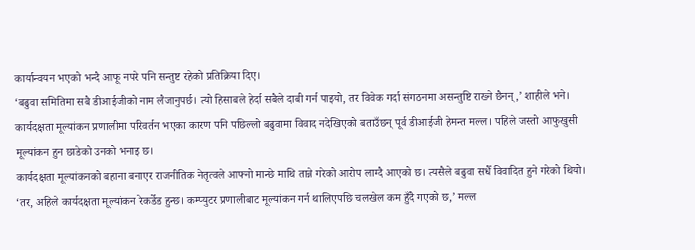कार्यान्वयन भएको भन्दै आफू नपरे पनि सन्तुष्ट रहेको प्रतिक्रिया दिए।
‘बढुवा समितिमा सबै डीआईजीको नाम लैजानुपर्छ। त्यो हिसाबले हेर्दा सबैले दाबी गर्न पाइयो, तर विवेक गर्दा संगठनमा असन्तुष्टि राख्ने छैनन्,’ शाहीले भने।
कार्यदक्षता मूल्यांकन प्रणालीमा परिवर्तन भएका कारण पनि पछिल्लो बढुवामा विवाद नदेखिएको बताउँछन् पूर्व डीआईजी हेमन्त मल्ल। पहिले जस्तो आफुखुसी मूल्यांकन हुन छाडेको उनको भनाइ छ।
कार्यदक्षता मूल्यांकनको बहाना बनाएर राजनीतिक नेतृत्वले आफ्नो मान्छे माथि तान्ने गरेको आरोप लाग्दै आएको छ। त्यसैले बढुवा सधैँ विवादित हुने गरेको थियो।
‘तर, अहिले कार्यदक्षता मूल्यांकन रेकर्डेड हुन्छ। कम्प्युटर प्रणालीबाट मूल्यांकन गर्न थालिएपछि चलखेल कम हुँदै गएको छ,’ मल्ल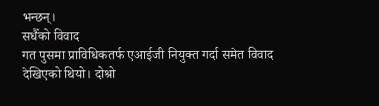भन्छन्।
सधैँको विवाद
गत पुसमा प्राविधिकतर्फ एआईजी नियुक्त गर्दा समेत विवाद देखिएको थियो। दोश्रो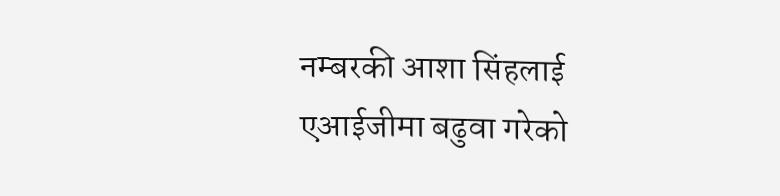नम्बरकी आशा सिंहलाई एआईजीमा बढुवा गरेको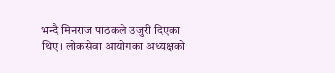भन्दै मिनराज पाठकले उजुरी दिएका थिए। लोकसेवा आयोगका अध्यक्षको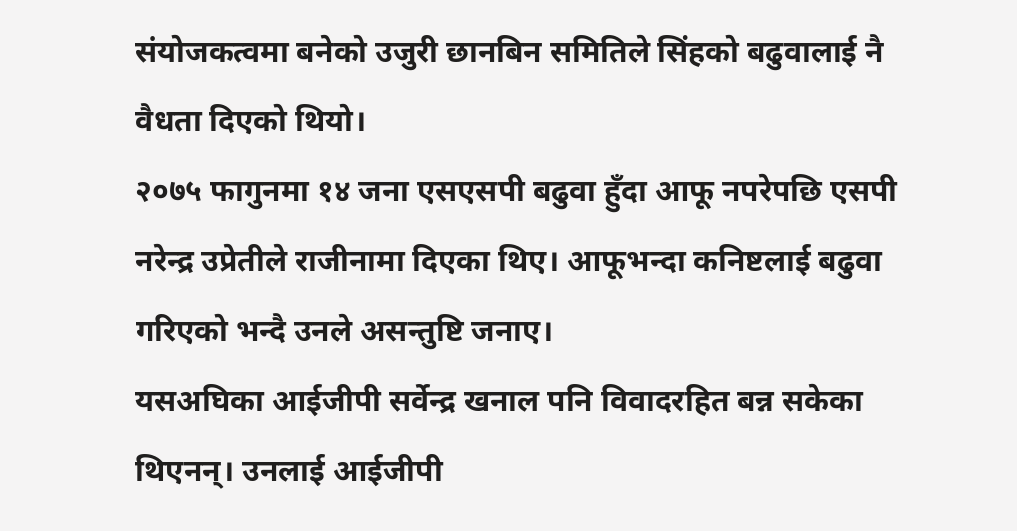संयोजकत्वमा बनेको उजुरी छानबिन समितिले सिंहको बढुवालाई नै वैधता दिएको थियो।
२०७५ फागुनमा १४ जना एसएसपी बढुवा हुँदा आफू नपरेपछि एसपी नरेन्द्र उप्रेतीले राजीनामा दिएका थिए। आफूभन्दा कनिष्टलाई बढुवा गरिएको भन्दै उनले असन्तुष्टि जनाए।
यसअघिका आईजीपी सर्वेन्द्र खनाल पनि विवादरहित बन्न सकेका थिएनन्। उनलाई आईजीपी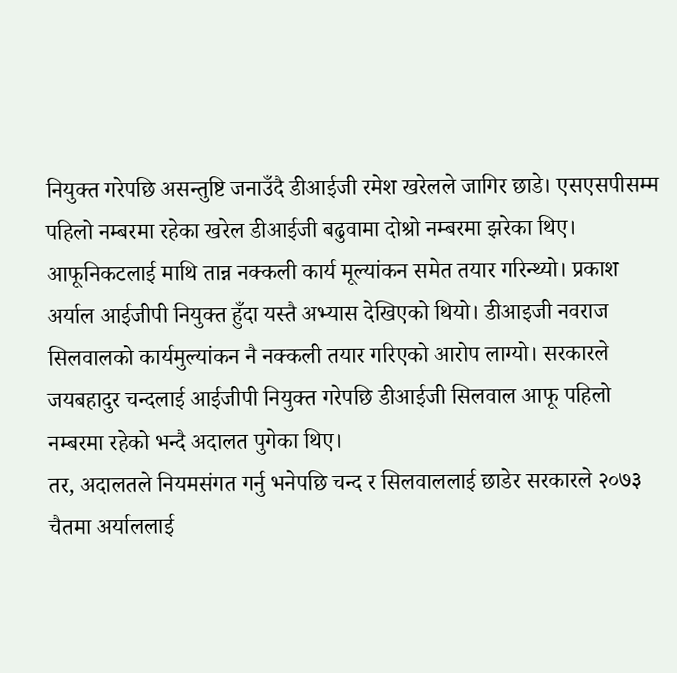नियुक्त गरेपछि असन्तुष्टि जनाउँदै डीआईजी रमेश खरेलले जागिर छाडे। एसएसपीसम्म पहिलो नम्बरमा रहेका खरेल डीआईजी बढुवामा दोश्रो नम्बरमा झरेका थिए।
आफूनिकटलाई माथि तान्न नक्कली कार्य मूल्यांकन समेत तयार गरिन्थ्यो। प्रकाश अर्याल आईजीपी नियुक्त हुँदा यस्तै अभ्यास देखिएको थियो। डीआइजी नवराज सिलवालको कार्यमुल्यांकन नै नक्कली तयार गरिएको आरोप लाग्यो। सरकारले जयबहादुर चन्दलाई आईजीपी नियुक्त गरेपछि डीआईजी सिलवाल आफू पहिलो नम्बरमा रहेको भन्दै अदालत पुगेका थिए।
तर, अदालतले नियमसंगत गर्नु भनेपछि चन्द र सिलवाललाई छाडेर सरकारले २०७३ चैतमा अर्याललाई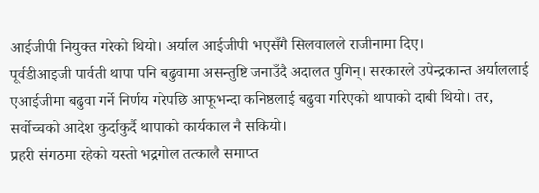आईजीपी नियुक्त गरेको थियो। अर्याल आईजीपी भएसँगै सिलवालले राजीनामा दिए।
पूर्वडीआइजी पार्वती थापा पनि बढुवामा असन्तुष्टि जनाउँदै अदालत पुगिन्। सरकारले उपेन्द्रकान्त अर्याललाई एआईजीमा बढुवा गर्ने निर्णय गरेपछि आफूभन्दा कनिष्ठलाई बढुवा गरिएको थापाको दाबी थियो। तर, सर्वोच्चको आदेश कुर्दाकुर्दै थापाको कार्यकाल नै सकियो।
प्रहरी संगठमा रहेको यस्तो भद्रगोल तत्कालै समाप्त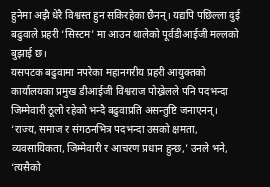हुनेमा अझै धेरै विश्वस्त हुन सकिरहेका छैनन्। यद्यपि पछिल्ला दुई बढुवाले प्रहरी ‘सिस्टम’ मा आउन थालेको पूर्वडीआईजी मल्लको बुझाई छ।
यसपटक बढुवामा नपरेका महानगरीय प्रहरी आयुक्तको कार्यालयका प्रमुख डीआईजी विश्वराज पोख्रेलले पनि पदभन्दा जिम्मेवारी ठूलो रहेको भन्दै बढुवाप्रति असन्तुष्टि जनाएनन्।
‘राज्य, समाज र संगठनभित्र पदभन्दा उसको क्षमता, व्यवसायिकता, जिम्मेवारी र आचरण प्रधान हुन्छ,’ उनले भने, ‘त्यसैको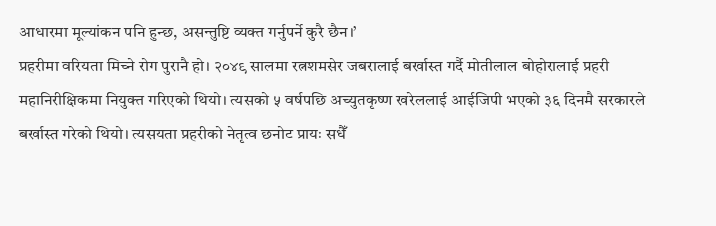आधारमा मूल्यांकन पनि हुन्छ, असन्तुष्टि व्यक्त गर्नुपर्ने कुरै छैन।’
प्रहरीमा वरियता मिच्ने रोग पुरानै हो। २०४९ सालमा रत्नशमसेर जबरालाई बर्खास्त गर्दै मोतीलाल बोहोरालाई प्रहरी महानिरीक्षिकमा नियुक्त गरिएको थियो। त्यसको ५ वर्षपछि अच्युतकृष्ण खरेललाई आईजिपी भएको ३६ दिनमै सरकारले बर्खास्त गरेको थियो। त्यसयता प्रहरीको नेतृत्व छनोट प्रायः सधैँ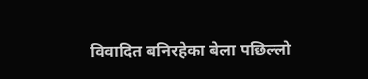विवादित बनिरहेका बेला पछिल्लो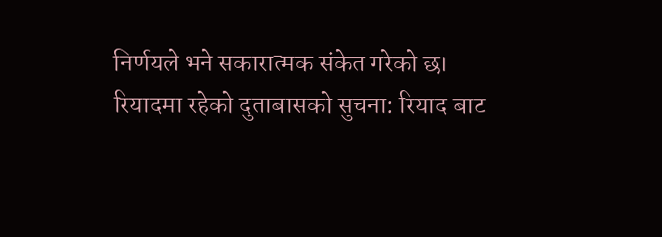निर्णयले भने सकारात्मक संकेत गरेको छ।
रियादमा रहेको दुताबासको सुचना: रियाद बाट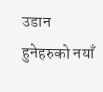उडान हुनेहरुको नयाँ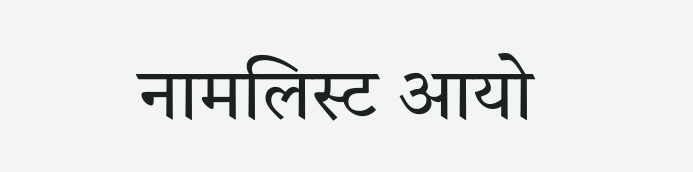नामलिस्ट आयो